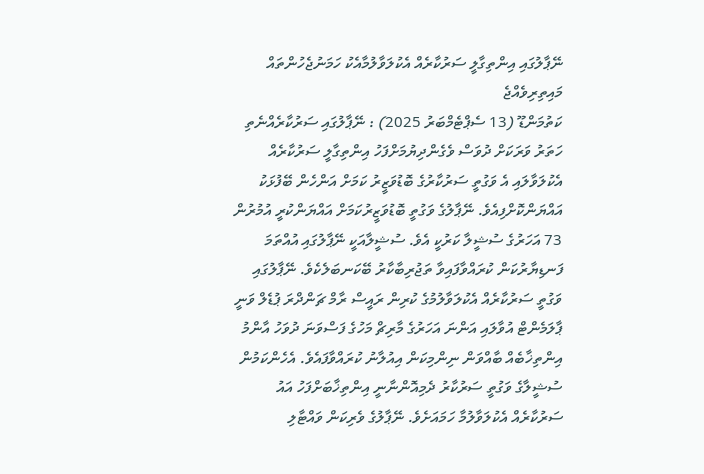ނޭޕާލުގައި އިންތިގާލީ ސަރުކާރެއް އެކުލަވާލުމާއެކު ހަމަނުޖެހުންތައް މައިތިރިވެއްޖެ
ކަތުމަންޑޫ (13 ސެޕްޓެމްބަރު 2025) : ނޭޕާލުގައި ސަރުކާރެއްނެތި ހަތަރު ވަރަކަށް ދުވަސް ވެގެންދިޔުމަށްފަހު އިންތިގާލީ ސަރުކާރެއް އެކުލަވާލައި އެ ވަގުތީ ސަރުކާރުގެ ބޮޑުވަޒީރު ކަމަށް އަންހެން ބޭފުޅަކު އައްޔަންކޮށްފިއެވެ. ނޭޕާލުގެ ވަގުތީ ބޮޑުވަޒީރުކަމަށް އައްޔަންކުރީ އުމުރުން 73 އަހަރުގެ ސުޝީލާ ކަރުކީ އެވެ. ސުޝީލާއަކީ ނޭޕާލުގައި އުއްތަމަ ފަނޑިޔާރުކަން ކުރައްވާފައިވާ ތަޖުރިބާކާރު ބޭކަނބަލެކެވެ. ނޭޕާލުގައި ވަގުތީ ސަރުކާރެއް އެކުލަވާލުމުގެ ކުރިން ރައީސް ރާމް ޗަންދްރަ ޕުޑެލް ވަނީ ޕާލަމެންޓް އުވާލައި އަންނަ އަހަރުގެ މާރިޗް މަހުގެ ފަސްވަނަ ދުވަހު އާންމު އިންތިޚާބެއް ބާއްވަން ނިންމިކަން އިއުލާނު ކުރައްވާފައެވެ. އެހެންކަމުން ސުޝީލާގެ ވަގުތީ ސަރުކާރު ދެމިއޮންނާނީ އިންތިޚާބަށްފަހު އައު ސަރުކާރެއް އެކުލަވާލުމާ ހަމައަށެވެ. ނޭޕާލުގެ ވެރިކަން ވައްޓާލި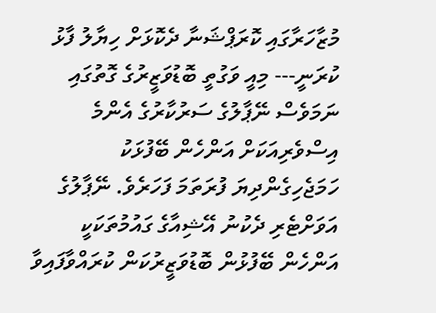މުޒާހަރާގައި ކޮރަޕްޝަނާ ދެކޮޅަށް ހިޔާލު ފާޅު ކުރަނީ--- މިއީ ވަގުތީ ބޮޑުވަޒީރުގެ ގޮތުގައި ނަމަވެސް ނޭޕާލުގެ ސަރުކާރުގެ އެންމެ އިސްވެރިއަކަށް އަންހެން ބޭފުޅަކު ހަމަޖެހިގެންދިޔަ ފުރަތަމަ ފަހަރެވެ. ނޭޕާލުގެ އަވަށްޓެރި ދެކުނު އޭޝިއާގެ ގައުމުތަކަކީ އަންހެން ބޭފުޅުން ބޮޑުވަޒީރުކަން ކުރައްވާފައިވާ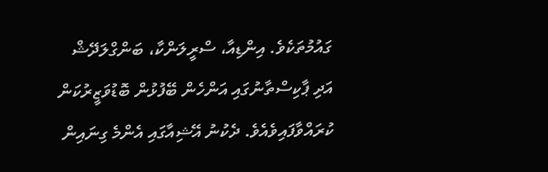ގައުމުތަކެވެ. އިންޑިއާ، ސްރީލަންކާ، ބަންގްލަދޭޝް އަދި ޕާކިސްތާނުގައި އަންހެން ބޭފުޅުން ބޮޑުވަޒީރުކަން ކުރައްވާފައިވެއެވެ. ދެކުނު އޭޝިއާގައި އެންމެ ގިނައިން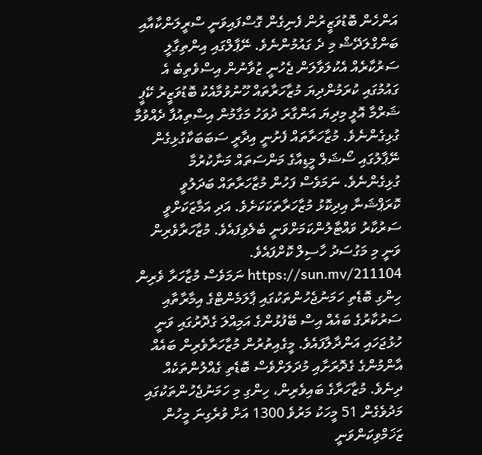އަންހެން ބޮޑުވަޒީރުން ފެނިގެން ގޮސްފައިވަނީ ސްރީލަންކާއާއި ބަންގްލަދޭޝް މި ދެ ގައުމުންނެވެ. ނޭޕާލްގައި އިންތިގާލީ ސަރުކާރެއް އެކުލަވާލަން ޖެހުނީ ޒުވާނުން އިސްވެތިބެ އެ ގައުމުގައި ކުރަމުންދިޔަ މުޒާހަރާތައް ހޫނުވުމާއެކު ބޮޑުވަޒީރު ކޭޕީ ޝަރްމާ އޮލީ މިދިޔަ އަންގާރަ ދުވަހު މަގާމުން އިސްތިއުފާ ދެއްވުމާ ގުޅިގެންނެވެ. މުޒާހަރާތައް ފެށުނީ އިދާރީ ސަބަބަކާގުޅިގެން ނޭޕާލުގައި ސޯޝަލް މީޑިއާގެ މަންސަތައް މަނާކުރުމާ ގުޅިގެންނެވެ. ނަމަވެސް ފަހުން މުޒާހަރާތައް ބަދަލުވީ ކޮރަޕްޝަނާ އިދިކޮޅު މުޒާހަރާތަކަކަށެވެ. އަދި އަމާޒަކަށްވީ ސަރުކާރު ވައްޓާލުންކަމަށްވަނީ ބެލެވިފައެވެ. މުޒާހަރާވެރިން ވަނީ މި މަގުސަދު ހާސިލް ކޮށްފައެވެ. https://sun.mv/211104 ނަމަވެސް މުޒާހަރާ ވެރިން ހިންގި ބޮޑެތި ހަމަނުޖެހުންތަކުގައި ޕާލަމެންޓްގެ އިމާރާތާއި ސަރުކާރުގެ ބައެއް އިސް ބޭފުޅުންގެ އަމިއްލަ ގެދޮރުގައި ވަނީ ހުޅުޖަހައި އަންދާލާފައެވެ. މީގެއިތުރުން މުޒާހަރާވެރިން ބައެއް އާންމުންގެ ގެދޮރަށާއި މުދަލަށްވެސް ބޮޑެތި ގެއްލުންތަކެއް ދިނެވެ. މުޒާހަރާގެ ބައިވެރިން، ހިންގި މި ހަމަނުޖެހުންތަކުގައި މަދުވެގެން 51 މީހަކު މަރުވެ 1300 އަށް ވުރެގިނަ މީހުން ޒަޚަމްވިކަންވަނީ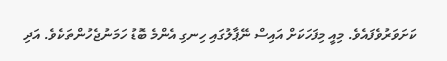ކަށަވަރުވެފައެވެ. މިއީ މިފަހަކަށް އައިސް ނޭޕާލުގައި ހިނގި އެންމެ ބޮޑު ހަމަނުޖެހުންތަކެވެ. އަދި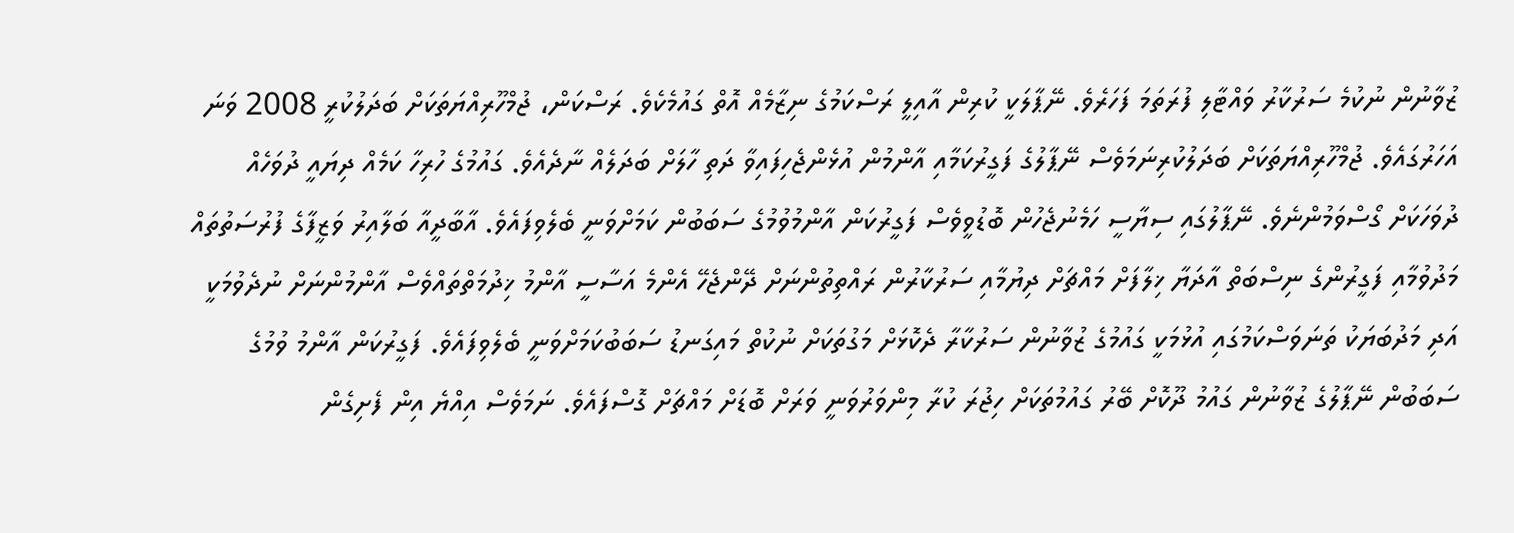ޒުވާނުން ނުކުމެ ސަރުކާރު ވައްޓާލި ފުރަތަމަ ފަހަރެވެ. ނޭޕާލަކީ ކުރިން އާއިލީ ރަސްކަމުގެ ނިޒާމެއް އޮތް ގައުމެކެވެ. ރަސްކަން، ޖުމްހޫރިއްޔަތަކަށް ބަދަލުކުރީ 2008 ވަނަ އަހަރުގައެވެ. ޖުމްހޫރިއްޔަތަކަށް ބަދަލުކުރިނަމަވެސް ނޭޕާލުގެ ފަގީރުކަމާއި އާންމުން އުޅެންޖެހިފައިވާ ދަތި ހާލަށް ބަދަލެއް ނާދެއެވެ. ގައުމުގެ ހުރިހާ ކަމެއް ދިޔައީ ދުވަހެއް ދުވަހަކަށް ގޯސްވަމުންނެވެ. ނޭޕާލުގައި ސިޔާސީ ހަމެނުޖެހުން ބޮޑުވީވެސް ފަގީރުކަން އާންމުވުމުގެ ސަބަބުން ކަމަށްވަނީ ބެލެވިފައެވެ. އާބާދީއާ ބަލާއިރު ވަޒީފާގެ ފުރުސަތުތައް މަދުވުމާއި ފަގީރުންގެ ނިސްބަތް އާދަޔާ ޚިލާފަށް މައްޗަށް ދިޔުމާއި ސަރުކާރުން ރައްތިތުންނަށް ދޭންޖެހޭ އެންމެ އަސާސީ އާންމު ޚިދުމަތްތައްވެސް އާންމުންނަށް ނުދެވުމަކީ އަދި މަދުބަޔަކު ތަނަވަސްކަމުގައި އުޅުމަކީ ގައުމުގެ ޒުވާނުން ސަރުކާރާ ދެކޮޅަށް މަގުތަކަށް ނުކުތް މައިގަނޑު ސަބަބުކަމަށްވަނީ ބެލެވިފައެވެ. ފަގީރުކަން އާންމު ވުމުގެ ސަބަބުން ނޭޕާލުގެ ޒުވާނުން ގައުމު ދޫކޮށް ބޭރު ގައުމުތަކަށް ހިޖުރަ ކުރާ މިންވަރުވަނީ ވަރަށް ބޮޑަށް މައްޗަށް ގޮސްފައެވެ. ނަމަވެސް އިއްޔެ އިން ފެށިގެން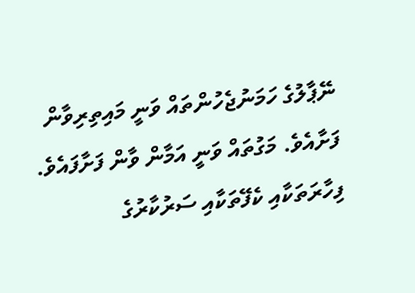ނޭޕާލުގެ ހަމަނުޖެހުންތައް ވަނީ މައިތިރިވާން ފަށާއެވެ. މަގުތައް ވަނީ އަމާން ވާން ފަށާފައެވެ. ފިހާރަތަކާއި ކެފޭތަކާއި ސަރުކާރުގެ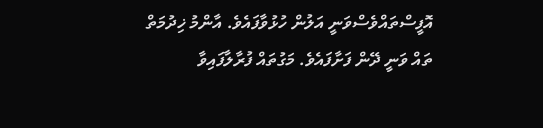އޮފީސްތައްވެސްވަނީ އަލުން ހުޅުވާފައެވެ. އާންމު ޚިދުމަތް ތައް ވަނީ ދޭން ފަށާފައެވެ. މަގުތައް ފުރާލާފައިވާ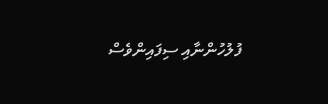ފުލުހުންނާއި ސިފައިންވެސް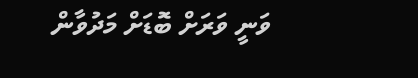ވަނީ ވަރަށް ބޮޑަށް މަދުވާން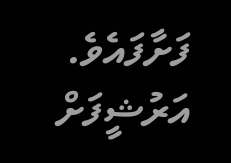ފަށާފައެވެ.
އަރުޝީފަށް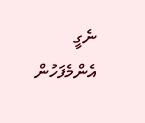ނެގީ
އެންމެފަހުން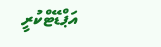އަޕްޑޭޓްކުރީ